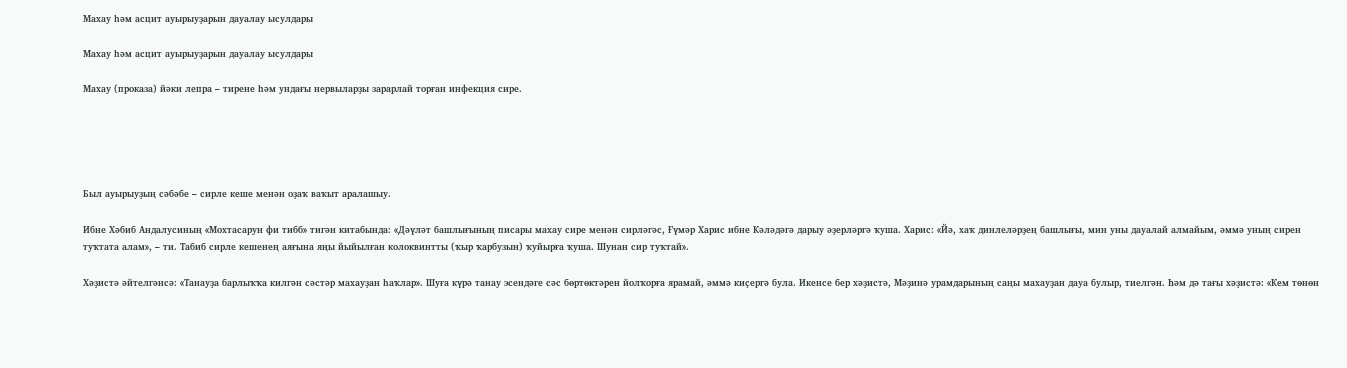Махау һәм асцит ауырыуҙарын дауалау ысулдары

Махау һәм асцит ауырыуҙарын дауалау ысулдары

Махау (проказа) йәки лепра – тирене һәм ундағы нервыларҙы зарарлай торған инфекция сире.





Был ауырыуҙың сәбәбе – сирле кеше менән оҙаҡ ваҡыт аралашыу.

Ибне Хәбиб Андалусиның «Мохтасарун фи тибб» тигән китабында: «Дәүләт башлығының писары махау сире менән сирләгәс, Ғүмәр Харис ибне Кәләдәгә дарыу әҙерләргә ҡуша. Харис: «Йә, хаҡ динлеләрҙең башлығы, мин уны дауалай алмайым, әммә уның сирен туҡтата алам», – ти. Табиб сирле кешенең аяғына яңы йыйылған колоквинтты (ҡыр ҡарбузын) ҡуйырға ҡуша. Шунан сир туҡтай».

Хәҙистә әйтелгәнсә: «Танауҙа барлыҡҡа килгән сәстәр махауҙан һаҡлар». Шуға күрә танау эсендәге сәс бөртөктәрен йолҡорға ярамай, әммә киҫергә була. Икенсе бер хәҙистә, Мәҙинә урамдарының саңы махауҙан дауа булыр, тиелгән. Һәм дә тағы хәҙистә: «Кем төнөн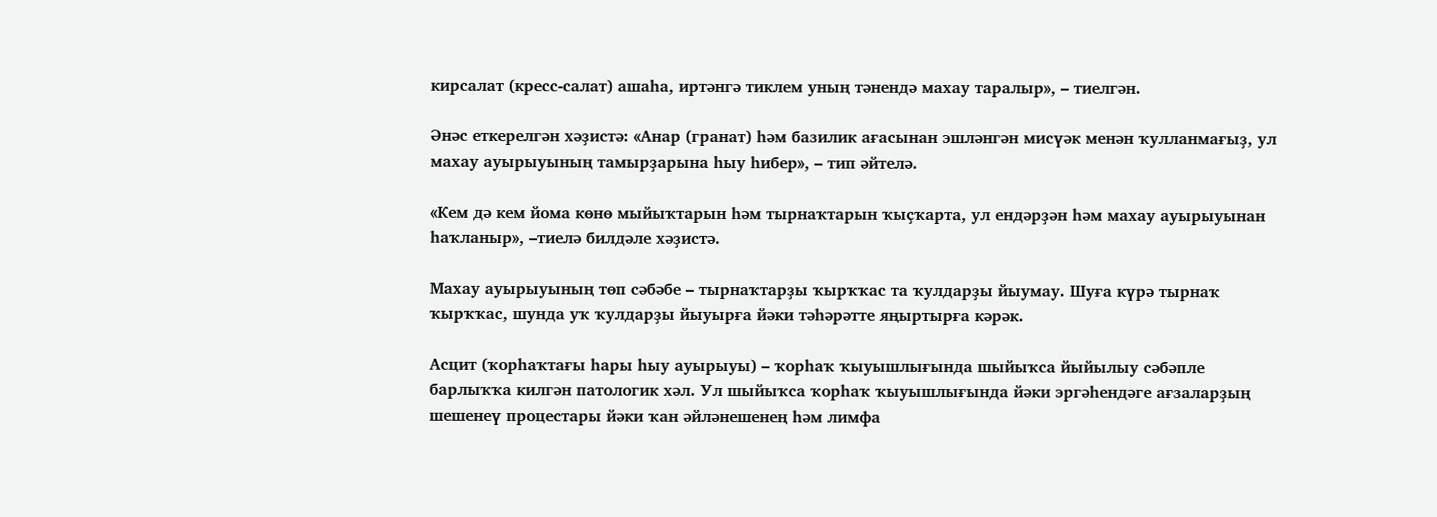кирсалат (кресс-салат) ашаһа, иртәнгә тиклем уның тәнендә махау таралыр», – тиелгән.

Әнәс еткерелгән хәҙистә: «Анар (гранат) һәм базилик ағасынан эшләнгән мисүәк менән ҡулланмағыҙ, ул махау ауырыуының тамырҙарына һыу һибер», – тип әйтелә.

«Кем дә кем йома көнө мыйыҡтарын һәм тырнаҡтарын ҡыҫҡарта, ул ендәрҙән һәм махау ауырыуынан һаҡланыр», –тиелә билдәле хәҙистә.

Махау ауырыуының төп сәбәбе – тырнаҡтарҙы ҡырҡҡас та ҡулдарҙы йыумау. Шуға күрә тырнаҡ ҡырҡҡас, шунда уҡ ҡулдарҙы йыуырға йәки тәһәрәтте яңыртырға кәрәк.

Асцит (ҡорһаҡтағы һары һыу ауырыуы) – ҡорһаҡ ҡыуышлығында шыйыҡса йыйылыу сәбәпле барлыҡҡа килгән патологик хәл. Ул шыйыҡса ҡорһаҡ ҡыуышлығында йәки эргәһендәге ағзаларҙың шешенеү процестары йәки ҡан әйләнешенең һәм лимфа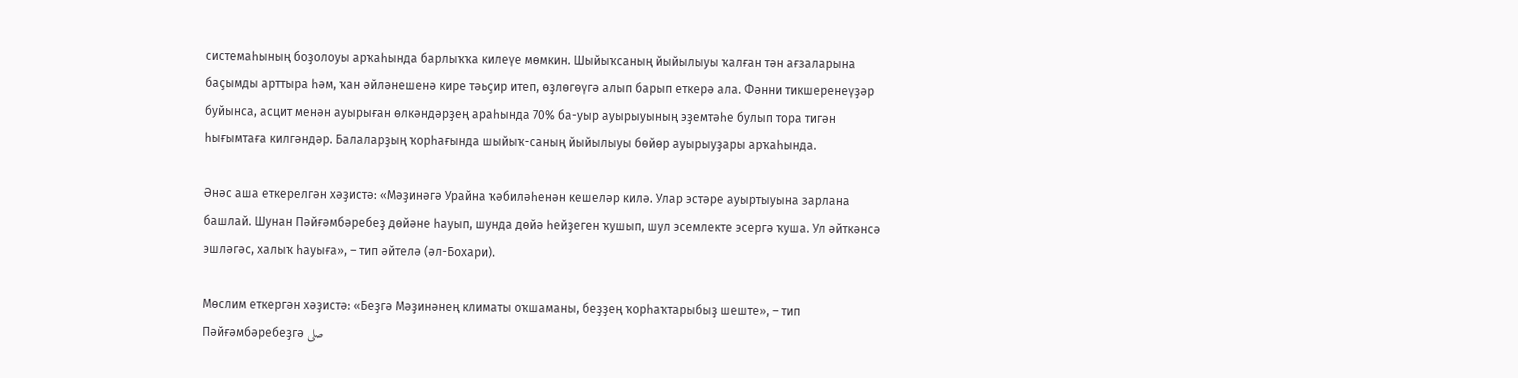системаһының боҙолоуы арҡаһында барлыҡҡа килеүе мөмкин. Шыйыҡсаның йыйылыуы ҡалған тән ағзаларына баҫымды арттыра һәм, ҡан әйләнешенә кире тәьҫир итеп, өҙлөгөүгә алып барып еткерә ала. Фәнни тикшеренеүҙәр буйынса, асцит менән ауырыған өлкәндәрҙең араһында 70% ба-уыр ауырыуының эҙемтәһе булып тора тигән һығымтаға килгәндәр. Балаларҙың ҡорһағында шыйыҡ-саның йыйылыуы бөйөр ауырыуҙары арҡаһында.

Әнәс аша еткерелгән хәҙистә: «Мәҙинәгә Урайна ҡәбиләһенән кешеләр килә. Улар эстәре ауыртыуына зарлана башлай. Шунан Пәйғәмбәребеҙ дөйәне һауып, шунда дөйә һейҙеген ҡушып, шул эсемлекте эсергә ҡуша. Ул әйткәнсә эшләгәс, халыҡ һауыға», – тип әйтелә (әл-Бохари).

Мөслим еткергән хәҙистә: «Беҙгә Мәҙинәнең климаты оҡшаманы, беҙҙең ҡорһаҡтарыбыҙ шеште», – тип Пәйғәмбәребеҙгә صلى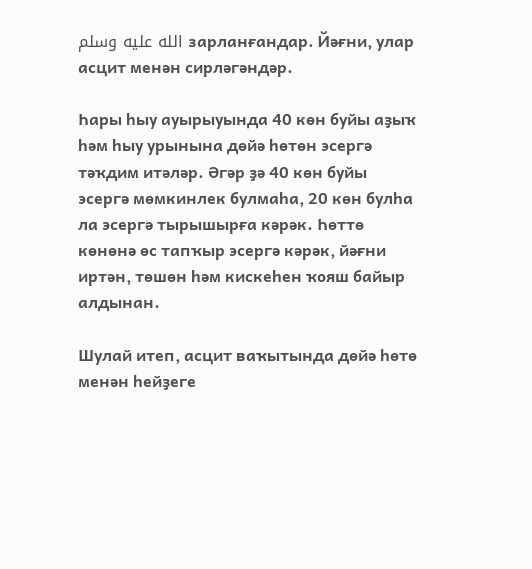الله عليه وسلم зарланғандар. Йәғни, улар асцит менән сирләгәндәр.

Һары һыу ауырыуында 40 көн буйы аҙыҡ һәм һыу урынына дөйә һөтөн эсергә тәҡдим итәләр. Әгәр ҙә 40 көн буйы эсергә мөмкинлек булмаһа, 20 көн булһа ла эсергә тырышырға кәрәк. Һөттө көнөнә өс тапҡыр эсергә кәрәк, йәғни иртән, төшөн һәм кискеһен ҡояш байыр алдынан.

Шулай итеп, асцит ваҡытында дөйә һөтө менән һейҙеге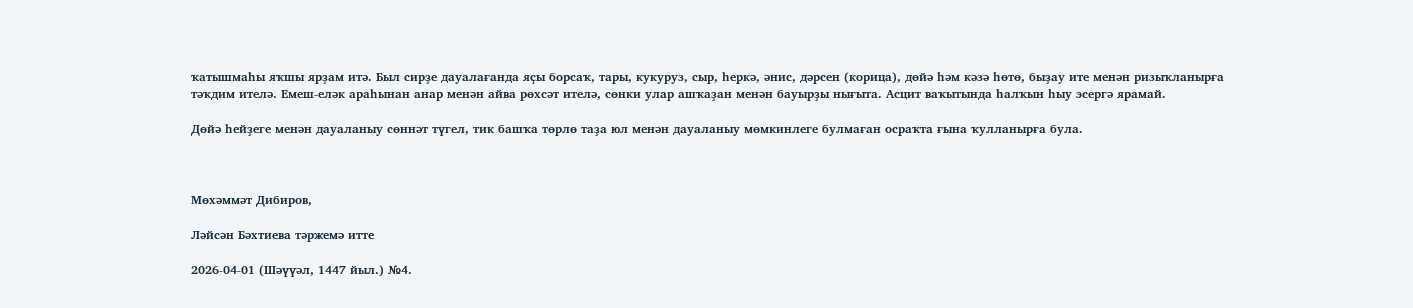ҡатышмаһы яҡшы ярҙам итә. Был сирҙе дауалағанда яҫы борсаҡ, тары, кукуруз, сыр, һеркә, әнис, дәрсен (корица), дөйә һәм кәзә һөтө, быҙау ите менән ризыҡланырға тәҡдим ителә. Емеш-еләк араһынан анар менән айва рөхсәт ителә, сөнки улар ашҡаҙан менән бауырҙы нығыта. Асцит ваҡытында һалҡын һыу эсергә ярамай.

Дөйә һейҙеге менән дауаланыу сөннәт түгел, тик башҡа төрлө таҙа юл менән дауаланыу мөмкинлеге булмаған осраҡта ғына ҡулланырға була.



Мөхәммәт Дибиров,

Ләйсән Бәхтиева тәржемә итте

2026-04-01 (Шәүүәл, 1447 йыл.) №4.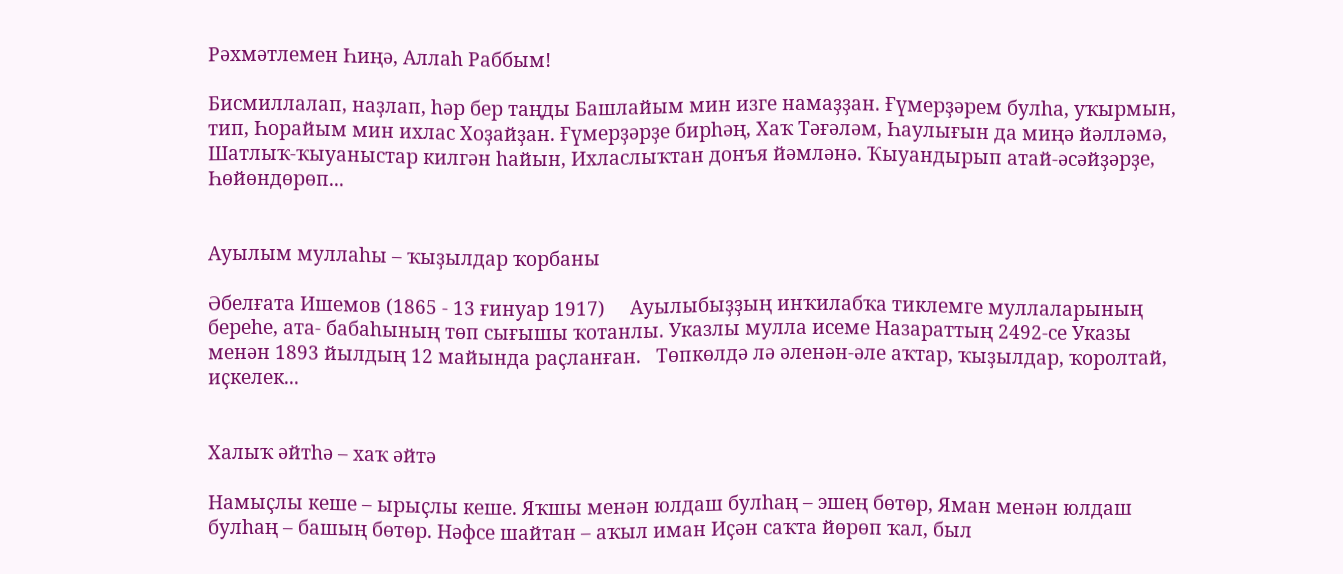Рәхмәтлемен Һиңә, Аллаһ Раббым!

Бисмиллалап, наҙлап, һәр бер таңды Башлайым мин изге намаҙҙан. Ғүмерҙәрем булһа, уҡырмын, тип, Һорайым мин ихлас Хоҙайҙан. Ғүмерҙәрҙе бирһәң, Хаҡ Тәғәләм, Һаулығын да миңә йәлләмә, Шатлыҡ-ҡыуаныстар килгән һайын, Ихласлыҡтан донъя йәмләнә. Ҡыуандырып атай-әсәйҙәрҙе, Һөйөндөрөп...


Ауылым муллаһы – ҡыҙылдар ҡорбаны

Әбелғата Ишемов (1865 - 13 ғинуар 1917)     Ауылыбыҙҙың инҡилабҡа тиклемге муллаларының береһе, ата- бабаһының төп сығышы ҡотанлы. Указлы мулла исеме Назараттың 2492-се Указы менән 1893 йылдың 12 майында раҫланған.   Төпкөлдә лә әленән-әле аҡтар, ҡыҙылдар, ҡоролтай, иҫкелек...


Халыҡ әйтһә – хаҡ әйтә

Намыҫлы кеше – ырыҫлы кеше. Яҡшы менән юлдаш булһаң – эшең бөтөр, Яман менән юлдаш булһаң – башың бөтөр. Нәфсе шайтан – аҡыл иман Иҫән саҡта йөрөп ҡал, был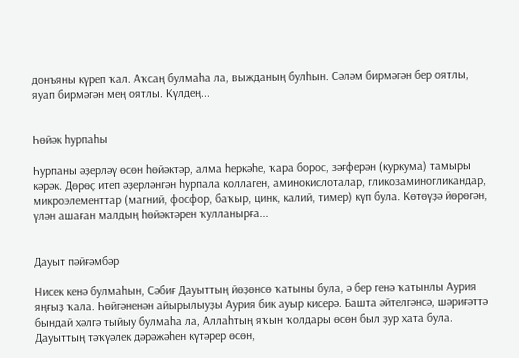донъяны күреп ҡал. Аҡсаң булмаһа ла, выжданың булһын. Сәләм бирмәгән бер оятлы, яуап бирмәгән мең оятлы. Күлдең...


Һөйәк һурпаһы

Һурпаны әҙерләү өсөн һөйәктәр, алма һеркәһе, ҡара борос, зәғферән (куркума) тамыры кәрәк. Дөрөҫ итеп әҙерләнгән һурпала коллаген, аминокислоталар, гликозаминогликандар, микроэлементтар (магний, фосфор, баҡыр, цинк, калий, тимер) күп була. Көтөүҙә йөрөгән, үлән ашаған малдың һөйәктәрен ҡулланырға...


Дауыт пәйғәмбәр

Нисек кенә булмаһын, Сәбиғ Дауыттың йөҙөнсө ҡатыны була, ә бер генә ҡатынлы Аурия яңғыҙ ҡала. Һөйгәненән айырылыуҙы Аурия бик ауыр кисерә. Башта әйтелгәнсә, шәриғәттә бындай хәлгә тыйыу булмаһа ла, Аллаһтың яҡын ҡолдары өсөн был ҙур хата була. Дауыттың тәҡүәлек дәрәжәһен күтәрер өсөн,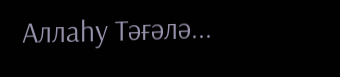Аллаһу Тәғәлә...